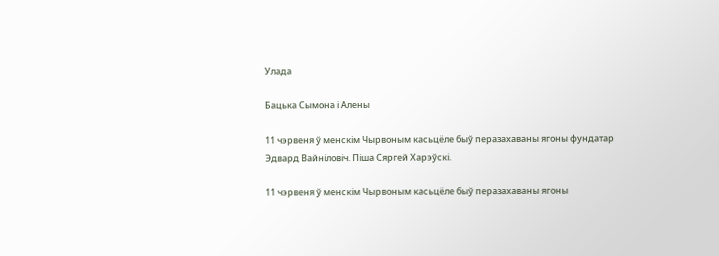Улада

Бацька Сымона і Алены

11 чэрвеня ў менскім Чырвоным касьцёле быў перазахаваны ягоны фундатар Эдвард Вайніловіч. Піша Сяргей Харэўскі.

11 чэрвеня ў менскім Чырвоным касьцёле быў перазахаваны ягоны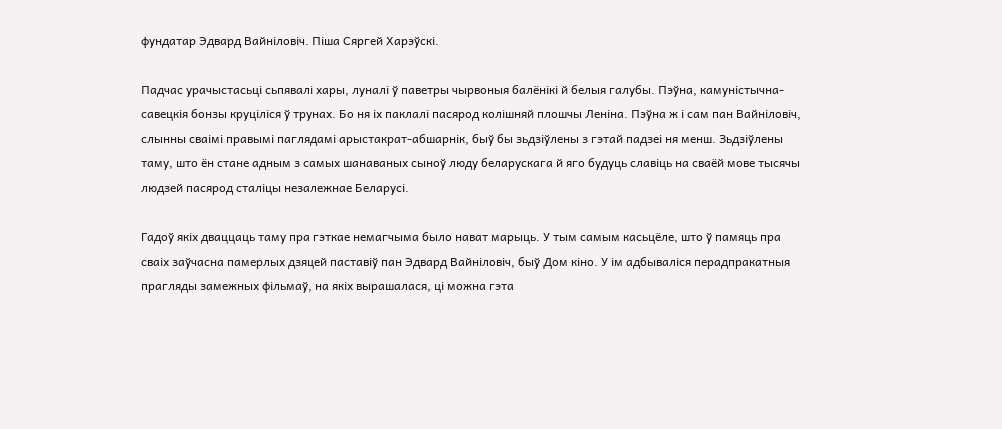фундатар Эдвард Вайніловіч. Піша Сяргей Харэўскі.

Падчас урачыстасьці сьпявалі хары, луналі ў паветры чырвоныя балёнікі й белыя галубы. Пэўна, камуністычна-савецкія бонзы круціліся ў трунах. Бо ня іх паклалі пасярод колішняй плошчы Леніна. Пэўна ж і сам пан Вайніловіч, слынны сваімі правымі паглядамі арыстакрат-абшарнік, быў бы зьдзіўлены з гэтай падзеі ня менш. Зьдзіўлены таму, што ён стане адным з самых шанаваных сыноў люду беларускага й яго будуць славіць на сваёй мове тысячы людзей пасярод сталіцы незалежнае Беларусі.

Гадоў якіх дваццаць таму пра гэткае немагчыма было нават марыць. У тым самым касьцёле, што ў памяць пра сваіх заўчасна памерлых дзяцей паставіў пан Эдвард Вайніловіч, быў Дом кіно. У ім адбываліся перадпракатныя прагляды замежных фільмаў, на якіх вырашалася, ці можна гэта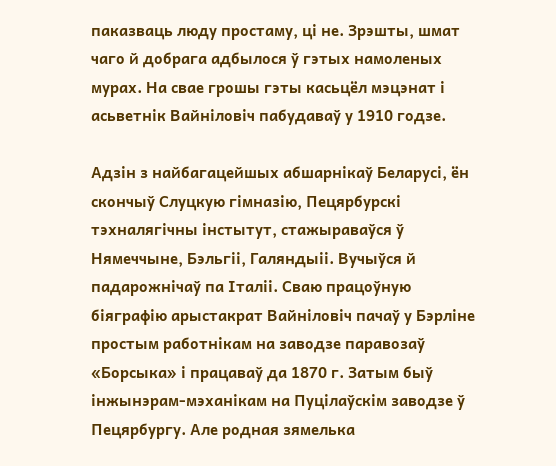паказваць люду простаму, ці не. Зрэшты, шмат чаго й добрага адбылося ў гэтых намоленых мурах. На свае грошы гэты касьцёл мэцэнат і асьветнік Вайніловіч пабудаваў у 1910 годзе.

Адзін з найбагацейшых абшарнікаў Беларусі, ён скончыў Слуцкую гімназію, Пецярбурскі тэхналягічны інстытут, стажыраваўся ў Нямеччыне, Бэльгіі, Галяндыіі. Вучыўся й падарожнічаў па Італіі. Сваю працоўную біяграфію арыстакрат Вайніловіч пачаў у Бэрліне простым работнікам на заводзе паравозаў «Борсыка» і працаваў да 1870 г. Затым быў інжынэрам-мэханікам на Пуцілаўскім заводзе ў Пецярбургу. Але родная зямелька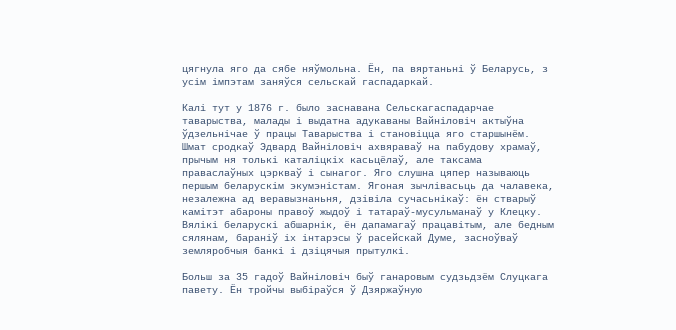цягнула яго да сябе няўмольна. Ён, па вяртаньні ў Беларусь, з усім імпэтам заняўся сельскай гаспадаркай.

Калі тут у 1876 г. было заснавана Сельскагаспадарчае таварыства, малады і выдатна адукаваны Вайніловіч актыўна ўдзельнічае ў працы Таварыства і становіцца яго старшынём. Шмат сродкаў Эдвард Вайніловіч ахвяраваў на пабудову храмаў, прычым ня толькі каталіцкіх касьцёлаў, але таксама праваслаўных цэркваў і сынагог. Яго слушна цяпер называюць першым беларускім экумэністам. Ягоная зычлівасьць да чалавека, незалежна ад веравызнаньня, дзівіла сучасьнікаў: ён стварыў камітэт абароны правоў жыдоў і татараў-мусульманаў у Клецку. Вялікі беларускі абшарнік, ён дапамагаў працавітым, але бедным сялянам, бараніў іх інтарэсы ў расейскай Думе, засноўваў земляробчыя банкі і дзіцячыя прытулкі.

Больш за 35 гадоў Вайніловіч быў ганаровым судзьдзём Слуцкага павету. Ён тройчы выбіраўся ў Дзяржаўную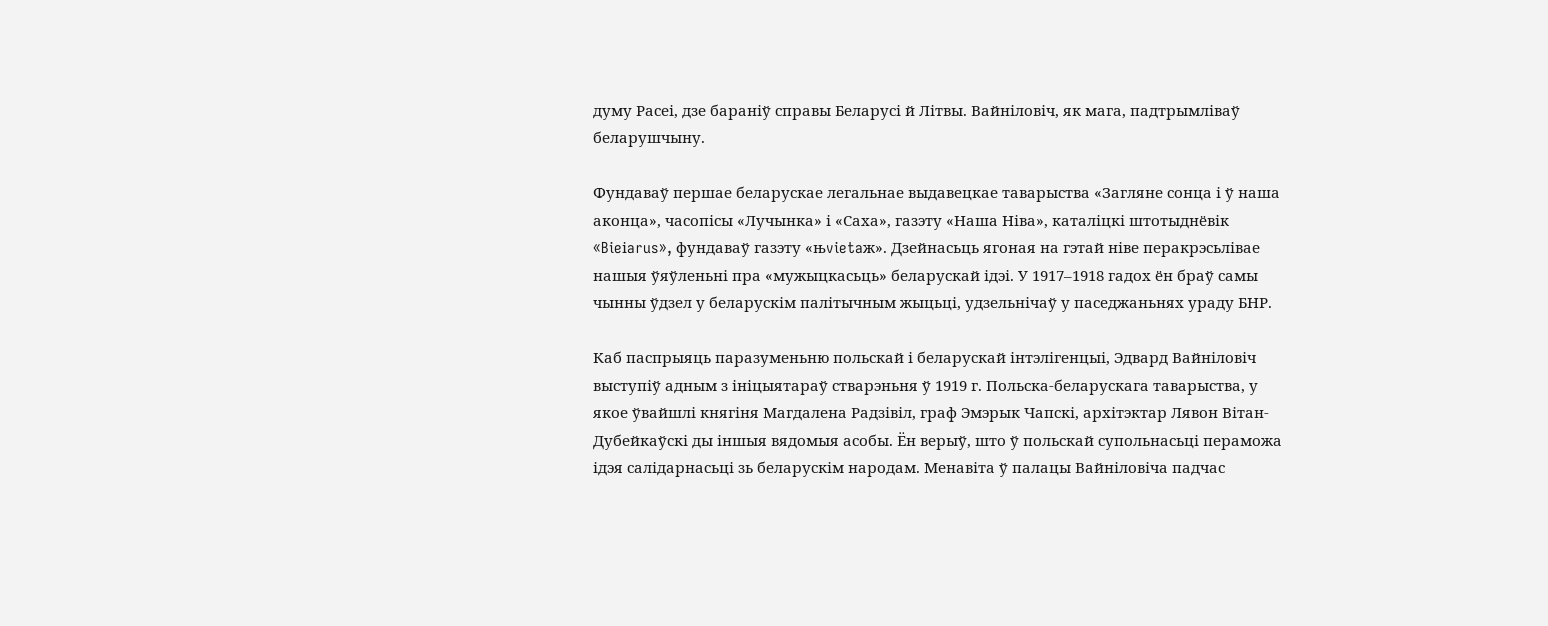думу Расеі, дзе бараніў справы Беларусі й Літвы. Вайніловіч, як мага, падтрымліваў беларушчыну.

Фундаваў першае беларускае легальнае выдавецкае таварыства «Загляне сонца і ў наша аконца», часопісы «Лучынка» і «Саха», газэту «Наша Ніва», каталіцкі штотыднёвік «Bieіarus», фундаваў газэту «њvietaж». Дзейнасьць ягоная на гэтай ніве перакрэсьлівае нашыя ўяўленьні пра «мужыцкасьць» беларускай ідэі. У 1917–1918 гадох ён браў самы чынны ўдзел у беларускім палітычным жыцьці, удзельнічаў у паседжаньнях ураду БНР.

Каб паспрыяць паразуменьню польскай і беларускай інтэлігенцыі, Эдвард Вайніловіч выступіў адным з ініцыятараў стварэньня ў 1919 г. Польска-беларускага таварыства, у якое ўвайшлі княгіня Магдалена Радзівіл, граф Эмэрык Чапскі, архітэктар Лявон Вітан-Дубейкаўскі ды іншыя вядомыя асобы. Ён верыў, што ў польскай супольнасьці пераможа ідэя салідарнасьці зь беларускім народам. Менавіта ў палацы Вайніловіча падчас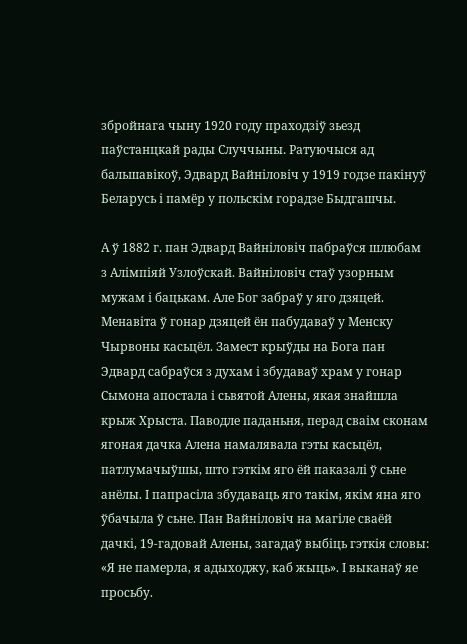збройнага чыну 1920 году праходзіў зьезд паўстанцкай рады Случчыны. Ратуючыся ад бальшавікоў, Эдвард Вайніловіч у 1919 годзе пакінуў Беларусь і памёр у польскім горадзе Быдгашчы.

А ў 1882 г. пан Эдвард Вайніловіч пабраўся шлюбам з Алімпіяй Узлоўскай. Вайніловіч стаў узорным мужам і бацькам. Але Бог забраў у яго дзяцей. Менавіта ў гонар дзяцей ён пабудаваў у Менску Чырвоны касьцёл. Замест крыўды на Бога пан Эдвард сабраўся з духам і збудаваў храм у гонар Сымона апостала і сьвятой Алены, якая знайшла крыж Хрыста. Паводле паданьня, перад сваім сконам ягоная дачка Алена намалявала гэты касьцёл, патлумачыўшы, што гэткім яго ёй паказалі ў сьне анёлы. І папрасіла збудаваць яго такім, якім яна яго ўбачыла ў сьне. Пан Вайніловіч на магіле сваёй дачкі, 19-гадовай Алены, загадаў выбіць гэткія словы: «Я не памерла, я адыходжу, каб жыць». І выканаў яе просьбу.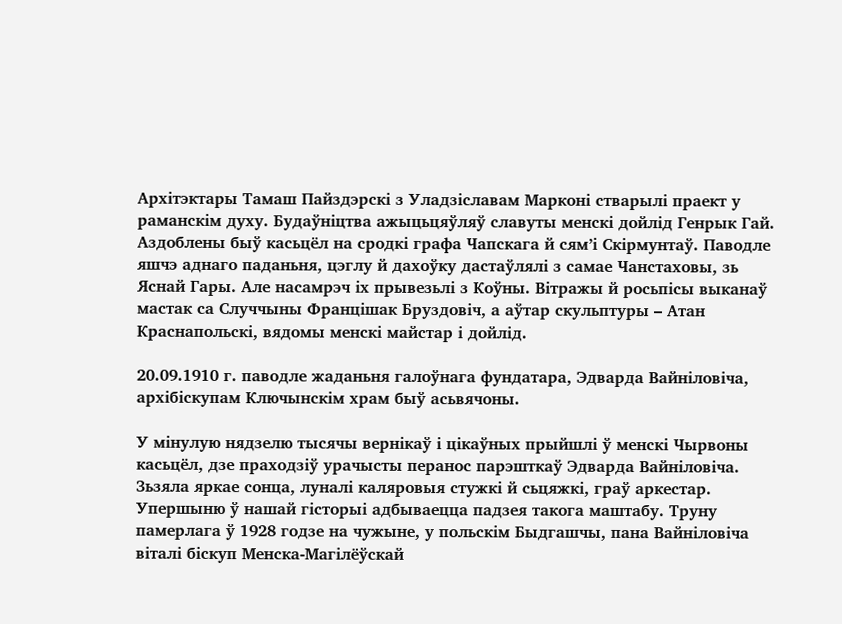Архітэктары Тамаш Пайздэрскі з Уладзіславам Марконі стварылі праект у раманскім духу. Будаўніцтва ажыцьцяўляў славуты менскі дойлід Генрык Гай. Аздоблены быў касьцёл на сродкі графа Чапскага й сям’і Скірмунтаў. Паводле яшчэ аднаго паданьня, цэглу й дахоўку дастаўлялі з самае Чанстаховы, зь Яснай Гары. Але насамрэч іх прывезьлі з Коўны. Вітражы й росьпісы выканаў мастак са Случчыны Францішак Бруздовіч, а аўтар скульптуры – Атан Краснапольскі, вядомы менскі майстар і дойлід.

20.09.1910 г. паводле жаданьня галоўнага фундатара, Эдварда Вайніловіча, архібіскупам Ключынскім храм быў асьвячоны.

У мінулую нядзелю тысячы вернікаў і цікаўных прыйшлі ў менскі Чырвоны касьцёл, дзе праходзіў урачысты перанос парэшткаў Эдварда Вайніловіча. Зьзяла яркае сонца, луналі каляровыя стужкі й сьцяжкі, граў аркестар. Упершыню ў нашай гісторыі адбываецца падзея такога маштабу. Труну памерлага ў 1928 годзе на чужыне, у польскім Быдгашчы, пана Вайніловіча віталі біскуп Менска-Магілёўскай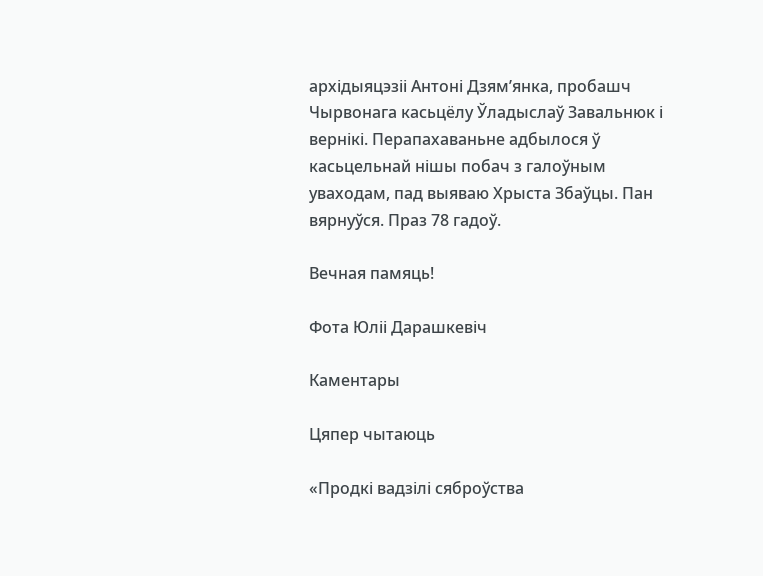архідыяцэзіі Антоні Дзям’янка, пробашч Чырвонага касьцёлу Ўладыслаў Завальнюк і вернікі. Перапахаваньне адбылося ў касьцельнай нішы побач з галоўным уваходам, пад выяваю Хрыста Збаўцы. Пан вярнуўся. Праз 78 гадоў.

Вечная памяць!

Фота Юліі Дарашкевіч

Каментары

Цяпер чытаюць

«Продкі вадзілі сяброўства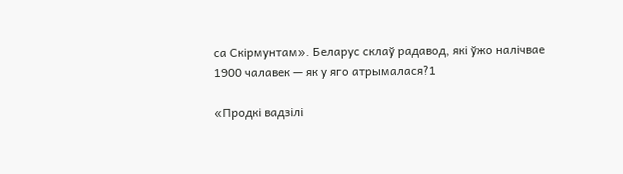са Скірмунтам». Беларус склаў радавод, які ўжо налічвае 1900 чалавек — як у яго атрымалася?1

«Продкі вадзілі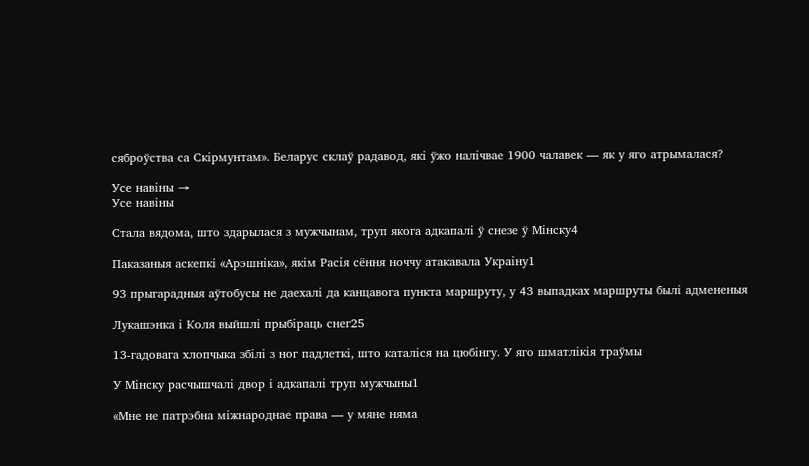сяброўства са Скірмунтам». Беларус склаў радавод, які ўжо налічвае 1900 чалавек — як у яго атрымалася?

Усе навіны →
Усе навіны

Стала вядома, што здарылася з мужчынам, труп якога адкапалі ў снезе ў Мінску4

Паказаныя аскепкі «Арэшніка», якім Расія сёння ноччу атакавала Украіну1

93 прыгарадныя аўтобусы не даехалі да канцавога пункта маршруту, у 43 выпадках маршруты былі адмененыя

Лукашэнка і Коля выйшлі прыбіраць снег25

13‑гадовага хлопчыка збілі з ног падлеткі, што каталіся на цюбінгу. У яго шматлікія траўмы

У Мінску расчышчалі двор і адкапалі труп мужчыны1

«Мне не патрэбна міжнароднае права — у мяне няма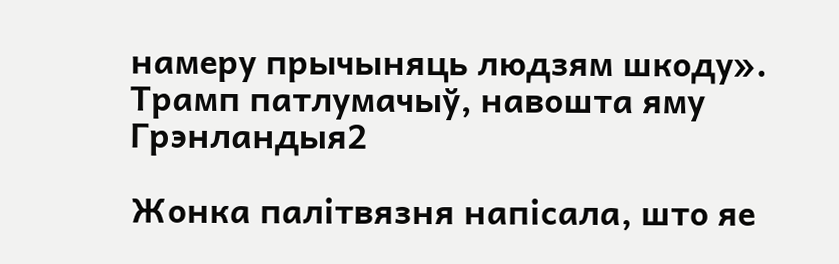намеру прычыняць людзям шкоду». Трамп патлумачыў, навошта яму Грэнландыя2

Жонка палітвязня напісала, што яе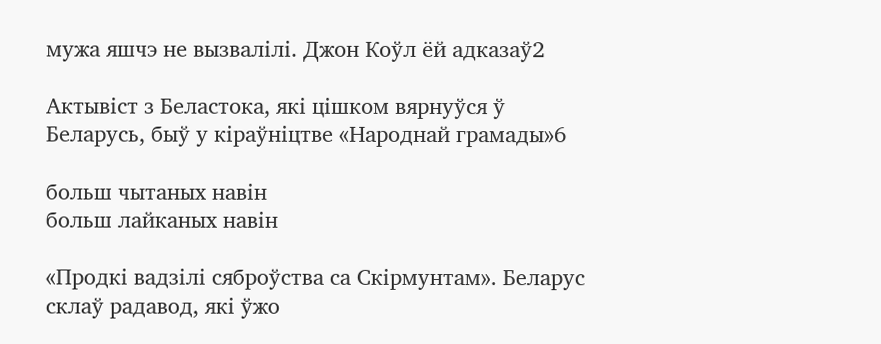мужа яшчэ не вызвалілі. Джон Коўл ёй адказаў2

Актывіст з Беластока, які цішком вярнуўся ў Беларусь, быў у кіраўніцтве «Народнай грамады»6

больш чытаных навін
больш лайканых навін

«Продкі вадзілі сяброўства са Скірмунтам». Беларус склаў радавод, які ўжо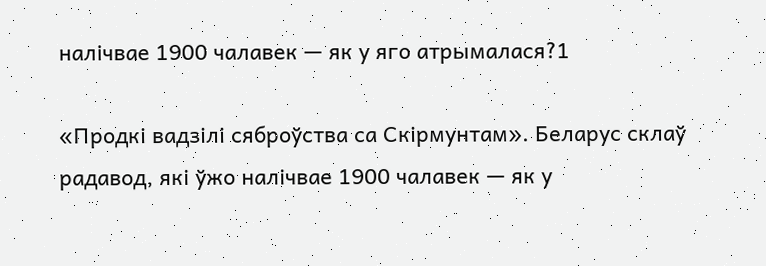налічвае 1900 чалавек — як у яго атрымалася?1

«Продкі вадзілі сяброўства са Скірмунтам». Беларус склаў радавод, які ўжо налічвае 1900 чалавек — як у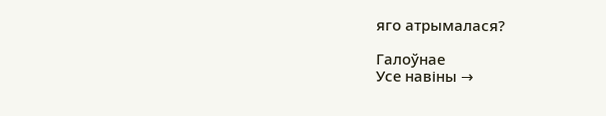яго атрымалася?

Галоўнае
Усе навіны →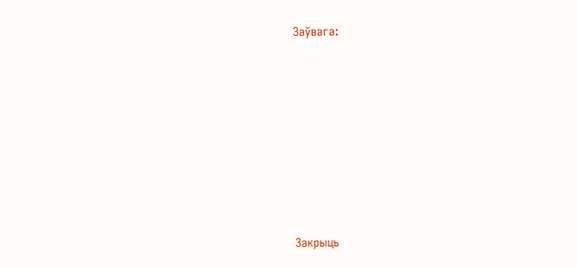Заўвага:









Закрыць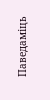Паведаміць